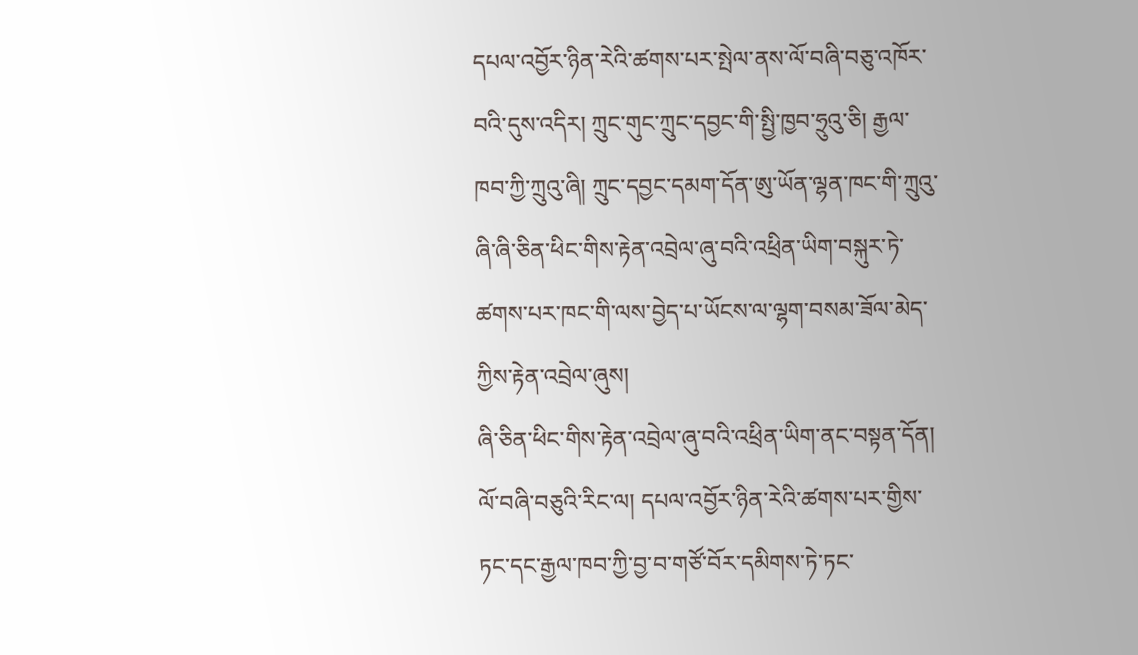དཔལ་འབྱོར་ཉིན་རེའི་ཚགས་པར་སྤེལ་ནས་ལོ་བཞི་བཅུ་འཁོར་བའི་དུས་འདིར། ཀྲུང་གུང་ཀྲུང་དབྱང་གི་སྤྱི་ཁྱབ་ཧྲུའུ་ཅི། རྒྱལ་ཁབ་ཀྱི་ཀྲུའུ་ཞི། ཀྲུང་དབྱང་དམག་དོན་ཨུ་ཡོན་ལྷན་ཁང་གི་ཀྲུའུ་ཞི་ཞི་ཅིན་ཕིང་གིས་རྟེན་འབྲེལ་ཞུ་བའི་འཕྲིན་ཡིག་བསྐུར་ཏེ་ཚགས་པར་ཁང་གི་ལས་བྱེད་པ་ཡོངས་ལ་ལྷག་བསམ་ཟོལ་མེད་ཀྱིས་རྟེན་འབྲེལ་ཞུས།
ཞི་ཅིན་ཕིང་གིས་རྟེན་འབྲེལ་ཞུ་བའི་འཕྲིན་ཡིག་ནང་བསྟན་དོན། ལོ་བཞི་བཅུའི་རིང་ལ། དཔལ་འབྱོར་ཉིན་རེའི་ཚགས་པར་གྱིས་ཏང་དང་རྒྱལ་ཁབ་ཀྱི་བྱ་བ་གཙོ་བོར་དམིགས་ཏེ་ཏང་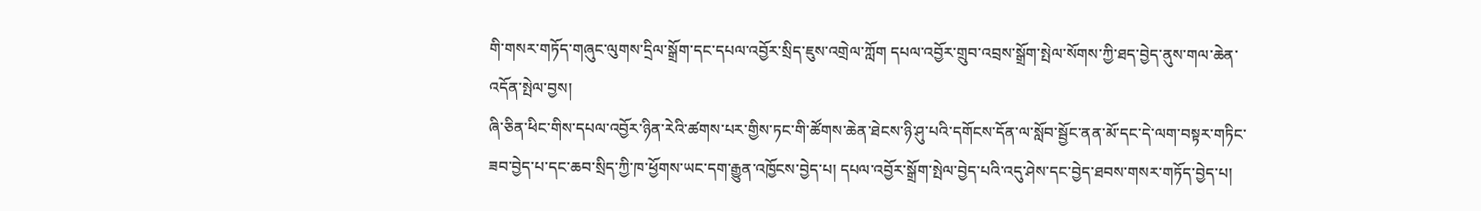གི་གསར་གཏོད་གཞུང་ལུགས་དྲིལ་སྒྲོག་དང་དཔལ་འབྱོར་སྲིད་ཇུས་འགྲེལ་ཀློག དཔལ་འབྱོར་གྲུབ་འབྲས་སྒྲོག་སྤེལ་སོགས་ཀྱི་ཐད་བྱེད་ནུས་གལ་ཆེན་འདོན་སྤེལ་བྱས།
ཞི་ཅིན་ཕིང་གིས་དཔལ་འབྱོར་ཉིན་རེའི་ཚགས་པར་གྱིས་ཏང་གི་ཚོགས་ཆེན་ཐེངས་ཉི་ཤུ་པའི་དགོངས་དོན་ལ་སློབ་སྦྱོང་ནན་མོ་དང་དེ་ལག་བསྟར་གཏིང་ཟབ་བྱེད་པ་དང་ཆབ་སྲིད་ཀྱི་ཁ་ཕྱོགས་ཡང་དག་རྒྱུན་འཁྱོངས་བྱེད་པ། དཔལ་འབྱོར་སྒྲོག་སྤེལ་བྱེད་པའི་འདུ་ཤེས་དང་བྱེད་ཐབས་གསར་གཏོད་བྱེད་པ།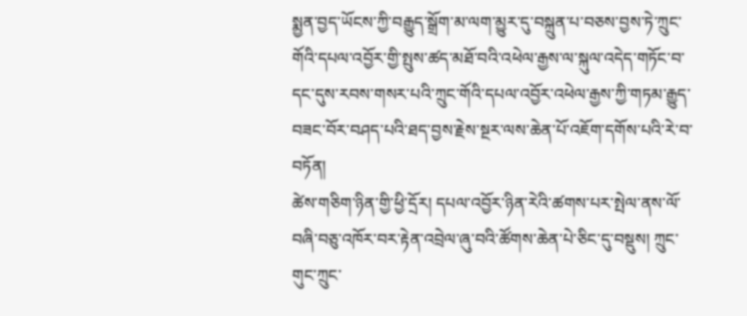སྨྱན་བྱད་ཡོངས་ཀྱི་བརྒྱུད་སྒྲོག་མ་ལག་མྱུར་དུ་བསྐྲུན་པ་བཅས་བྱས་ཏེ་ཀྲུང་གོའི་དཔལ་འབྱོར་གྱི་སྤུས་ཚད་མཐོ་བའི་འཕེལ་རྒྱས་ལ་སྐུལ་འདེད་གཏོང་བ་དང་དུས་རབས་གསར་པའི་ཀྲུང་གོའི་དཔལ་འབྱོར་འཕེལ་རྒྱས་ཀྱི་གཏམ་རྒྱུད་བཟང་བོར་བཤད་པའི་ཐད་བྱས་རྗེས་སྔར་ལས་ཆེན་པོ་འཇོག་དགོས་པའི་རེ་བ་བཏོན།
ཚེས་གཅིག་ཉིན་གྱི་ཕྱི་དྲོར། དཔལ་འབྱོར་ཉིན་རེའི་ཚགས་པར་སྤེལ་ནས་ལོ་བཞི་བཅུ་འཁོར་བར་རྟེན་འབྲེལ་ཞུ་བའི་ཚོགས་ཆེན་པེ་ཅིང་དུ་བསྡུས། ཀྲུང་གུང་ཀྲུང་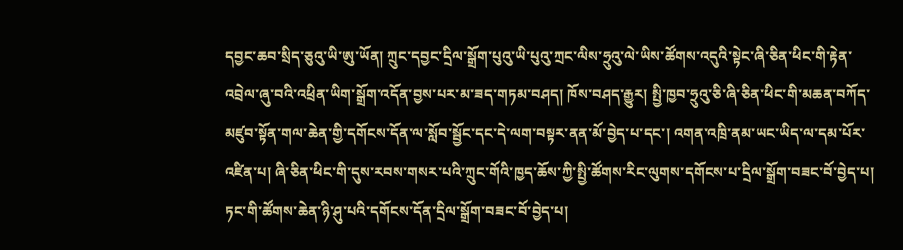དབྱང་ཆབ་སྲིད་ཅུའུ་ཡི་ཨུ་ཡོན། ཀྲུང་དབྱང་དྲིལ་སྒྲོག་པུའུ་ཡི་པུའུ་ཀྲང་ལིས་ཧྲུའུ་ལེ་ཡིས་ཚོགས་འདུའི་སྟེང་ཞི་ཅིན་ཕིང་གི་རྟེན་འབྲེལ་ཞུ་བའི་འཕྲིན་ཡིག་སྒྲོག་འདོན་བྱས་པར་མ་ཟད་གཏམ་བཤད། ཁོས་བཤད་རྒྱུར། སྤྱི་ཁྱབ་ཧྲུའུ་ཅི་ཞི་ཅིན་ཕིང་གི་མཆན་བཀོད་མཛུབ་སྟོན་གལ་ཆེན་གྱི་དགོངས་དོན་ལ་སློབ་སྦྱོང་དང་དེ་ལག་བསྟར་ནན་མོ་བྱེད་པ་དང་། འགན་འཁྲི་ནམ་ཡང་ཡིད་ལ་དམ་པོར་འཛིན་པ། ཞི་ཅིན་ཕིང་གི་དུས་རབས་གསར་པའི་ཀྲུང་གོའི་ཁྱད་ཆོས་ཀྱི་སྤྱི་ཚོགས་རིང་ལུགས་དགོངས་པ་དྲིལ་སྒྲོག་བཟང་བོ་བྱེད་པ། ཏང་གི་ཚོགས་ཆེན་ཉི་ཤུ་པའི་དགོངས་དོན་དྲིལ་སྒྲོག་བཟང་བོ་བྱེད་པ།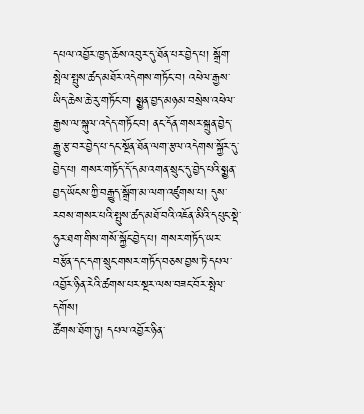དཔལ་འབྱོར་ཁྱད་ཆོས་འབུར་དུ་ཐོན་པར་བྱེད་པ། སྒྲོག་སྤེལ་སྤུས་ཚད་མཐོར་འདེགས་གཏོང་བ། འཕེལ་རྒྱས་ཡིད་ཆེས་ཆེ་རུ་གཏོང་བ། སྨྱན་བྱད་མཉམ་བསྲེས་འཕེལ་རྒྱས་ལ་སྐུལ་འདེད་གཏོང་བ། ནང་དོན་གསར་སྐྲུན་བྱེད་རྒྱུ་རྩ་བར་བྱེད་པ་དང་སྔོན་ཐོན་ལག་རྩལ་འདེགས་སྐྱོར་དུ་བྱེད་པ། གསར་གཏོད་དོ་དམ་འགན་སྲུང་དུ་བྱེད་པའི་སྨྱན་བྱད་ཡོངས་ཀྱི་བརྒྱུད་སྒྲོག་མ་ལག་འཛུགས་པ། དུས་རབས་གསར་པའི་སྤུས་ཚད་མཐོ་བའི་འཇོན་མིའི་དཔུང་སྡེ་ཧུར་ཐག་གིས་གསོ་སྐྱོང་བྱེད་པ། གསར་གཏོད་ཡར་བརྩོན་དང་དག་སྲུང་གསར་གཏོད་བཅས་བྱས་ཏེ་དཔལ་འབྱོར་ཉིན་རེའི་ཚགས་པར་སྔར་ལས་བཟང་བོར་སྤེལ་དགོས།
ཚོགས་ཐོག་ཏུ། དཔལ་འབྱོར་ཉིན་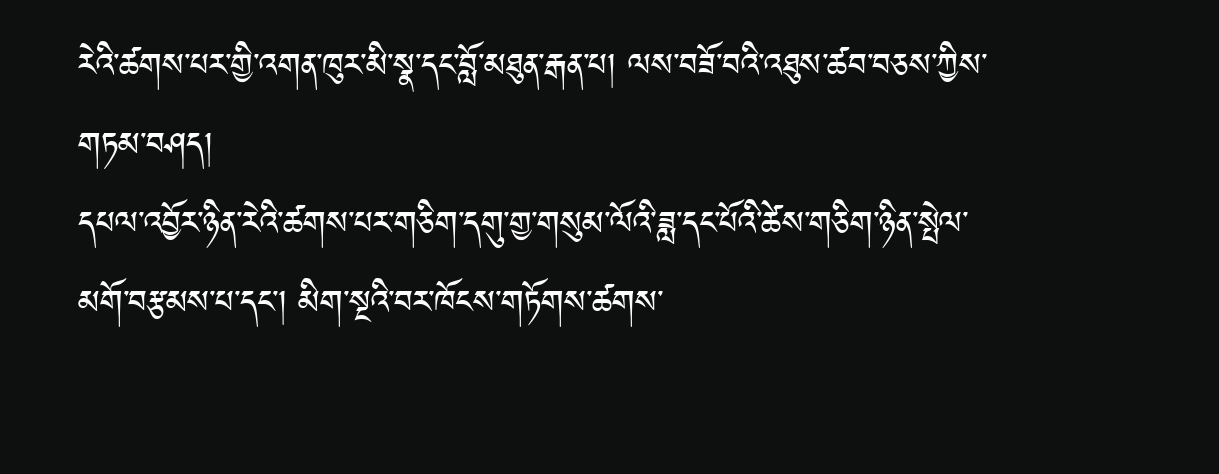རེའི་ཚགས་པར་གྱི་འགན་ཁུར་མི་སྣ་དང་བློ་མཐུན་རྒན་པ། ལས་བཟོ་བའི་འཐུས་ཚབ་བཅས་ཀྱིས་གཏམ་བཤད།
དཔལ་འབྱོར་ཉིན་རེའི་ཚགས་པར་གཅིག་དགུ་གྱ་གསུམ་ལོའི་ཟླ་དང་པོའི་ཚེས་གཅིག་ཉིན་སྤེལ་མགོ་བརྩམས་པ་དང་། མིག་སྔའི་བར་ཁོངས་གཏོགས་ཚགས་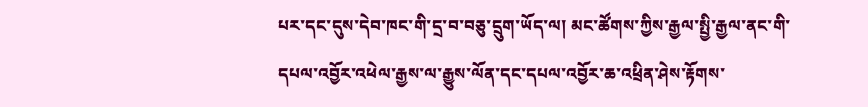པར་དང་དུས་དེབ་ཁང་གི་དྲ་བ་བཅུ་དྲུག་ཡོད་ལ། མང་ཚོགས་ཀྱིས་རྒྱལ་སྤྱི་རྒྱལ་ནང་གི་དཔལ་འབྱོར་འཕེལ་རྒྱས་ལ་རྒྱུས་ལོན་དང་དཔལ་འབྱོར་ཆ་འཕྲིན་ཤེས་རྟོགས་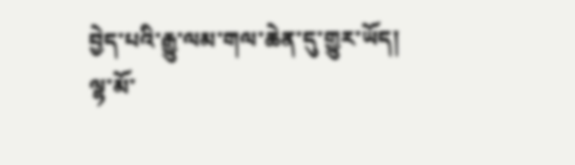བྱེད་པའི་རྒྱུ་ལམ་གལ་ཆེན་དུ་གྱུར་ཡོད།
ལྷ་མོ་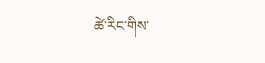ཚེ་རིང་གིས་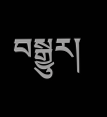བསྒྱུར།